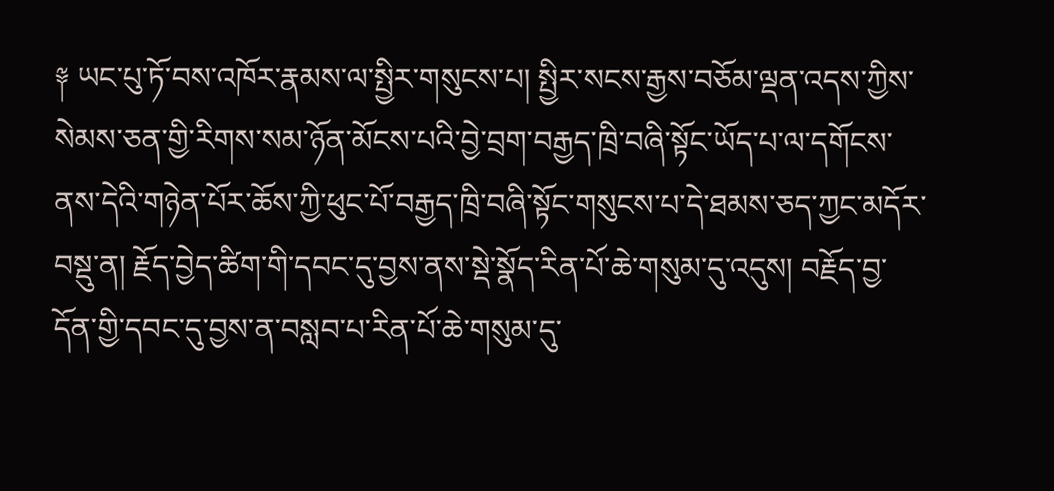༈ ཡང་པུ་ཏོ་བས་འཁོར་རྣམས་ལ་སྤྱིར་གསུངས་པ། སྤྱིར་སངས་རྒྱས་བཅོམ་ལྡན་འདས་ཀྱིས་སེམས་ཅན་གྱི་རིགས་སམ་ཉོན་མོངས་པའི་བྱེ་བྲག་བརྒྱད་ཁྲི་བཞི་སྟོང་ཡོད་པ་ལ་དགོངས་ནས་དེའི་གཉེན་པོར་ཆོས་ཀྱི་ཕུང་པོ་བརྒྱད་ཁྲི་བཞི་སྟོང་གསུངས་པ་དེ་ཐམས་ཅད་ཀྱང་མདོར་བསྡུ་ན། རྗོད་བྱེད་ཚིག་གི་དབང་དུ་བྱས་ནས་སྡེ་སྣོད་རིན་པོ་ཆེ་གསུམ་དུ་འདུས། བརྗོད་བྱ་དོན་གྱི་དབང་དུ་བྱས་ན་བསླབ་པ་རིན་པོ་ཆེ་གསུམ་དུ་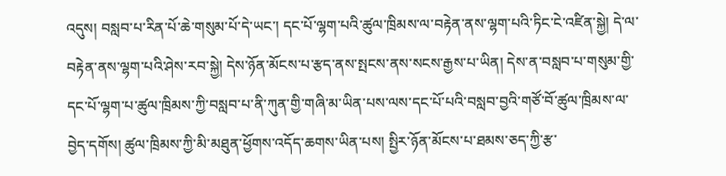འདུས། བསླབ་པ་རིན་པོ་ཆེ་གསུམ་པོ་དེ་ཡང་། དང་པོ་ལྷག་པའི་ཚུལ་ཁྲིམས་ལ་བརྟེན་ནས་ལྷག་པའི་ཏིང་ངེ་འཛིན་སྐྱེ། དེ་ལ་བརྟེན་ནས་ལྷག་པའི་ཤེས་རབ་སྐྱེ། དེས་ཉོན་མོངས་པ་རྩད་ནས་སྤངས་ནས་སངས་རྒྱས་པ་ཡིན། དེས་ན་བསླབ་པ་གསུམ་གྱི་དང་པོ་ལྷག་པ་ཚུལ་ཁྲིམས་ཀྱི་བསླབ་པ་ནི་ཀུན་གྱི་གཞི་མ་ཡིན་པས་ལས་དང་པོ་པའི་བསླབ་བྱའི་གཙོ་བོ་ཚུལ་ཁྲིམས་ལ་བྱེད་དགོས། ཚུལ་ཁྲིམས་ཀྱི་མི་མཐུན་ཕྱོགས་འདོད་ཆགས་ཡིན་པས། སྤྱིར་ཉོན་མོངས་པ་ཐམས་ཅད་ཀྱི་རྩ་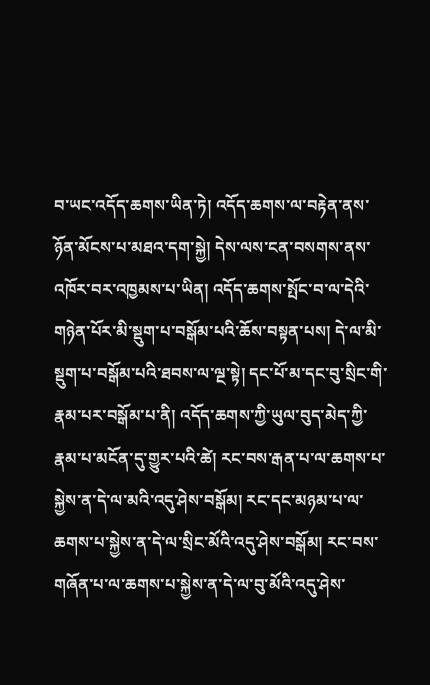བ་ཡང་འདོད་ཆགས་ཡིན་ཏེ། འདོད་ཆགས་ལ་བརྟེན་ནས་ཉོན་མོངས་པ་མཐའ་དག་སྐྱེ། དེས་ལས་ངན་བསགས་ནས་འཁོར་བར་འཁྱམས་པ་ཡིན། འདོད་ཆགས་སྤོང་བ་ལ་དེའི་གཉེན་པོར་མི་སྡུག་པ་བསྒོམ་པའི་ཆོས་བསྟན་པས། དེ་ལ་མི་སྡུག་པ་བསྒོམ་པའི་ཐབས་ལ་ལྔ་སྟེ། དང་པོ་མ་དང་བུ་སྲིང་གི་རྣམ་པར་བསྒོམ་པ་ནི། འདོད་ཆགས་ཀྱི་ཡུལ་བུད་མེད་ཀྱི་རྣམ་པ་མངོན་དུ་གྱུར་པའི་ཚེ། རང་བས་རྒན་པ་ལ་ཆགས་པ་སྐྱེས་ན་དེ་ལ་མའི་འདུ་ཤེས་བསྒོམ། རང་དང་མཉམ་པ་ལ་ཆགས་པ་སྐྱེས་ན་དེ་ལ་སྲིང་མོའི་འདུ་ཤེས་བསྒོམ། རང་བས་གཞོན་པ་ལ་ཆགས་པ་སྐྱེས་ན་དེ་ལ་བུ་མོའི་འདུ་ཤེས་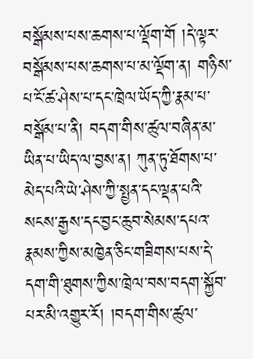བསྒོམས་པས་ཆགས་པ་ལྡོག་གོ །དེ་ལྟར་བསྒོམས་པས་ཆགས་པ་མ་ལྡོག་ན། གཉིས་པ་ངོ་ཚ་ཤེས་པ་དང་ཁྲེལ་ཡོད་ཀྱི་རྣམ་པ་བསྒོམ་པ་ནི། བདག་གིས་ཚུལ་བཞིན་མ་ཡིན་པ་ཡིད་ལ་བྱས་ན། ཀུན་ཏུ་ཐོགས་པ་མེད་པའི་ཡེ་ཤེས་ཀྱི་སྤྱན་དང་ལྡན་པའི་སངས་རྒྱས་དང་བྱང་ཆུབ་སེམས་དཔའ་རྣམས་ཀྱིས་མཁྱེན་ཅིང་གཟིགས་པས་དེ་དག་གི་ཐུགས་ཀྱིས་ཁྲེལ་བས་བདག་སྐྱོབ་པར་མི་འགྱུར་རོ། །བདག་གིས་ཚུལ་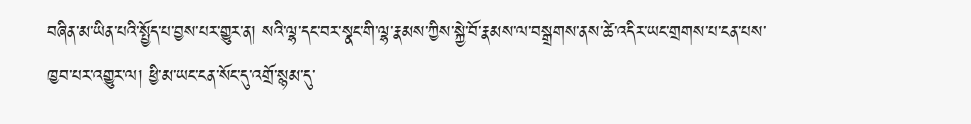བཞིན་མ་ཡིན་པའི་སྤྱོད་པ་བྱས་པར་གྱུར་ན། སའི་ལྷ་དང་བར་སྣང་གི་ལྷ་རྣམས་ཀྱིས་སྐྱེ་བོ་རྣམས་ལ་བསྒྲགས་ནས་ཚེ་འདིར་ཡང་གྲགས་པ་ངན་པས་ཁྱབ་པར་འགྱུར་ལ། ཕྱི་མ་ཡང་ངན་སོང་དུ་འགྲོ་སྙམ་དུ་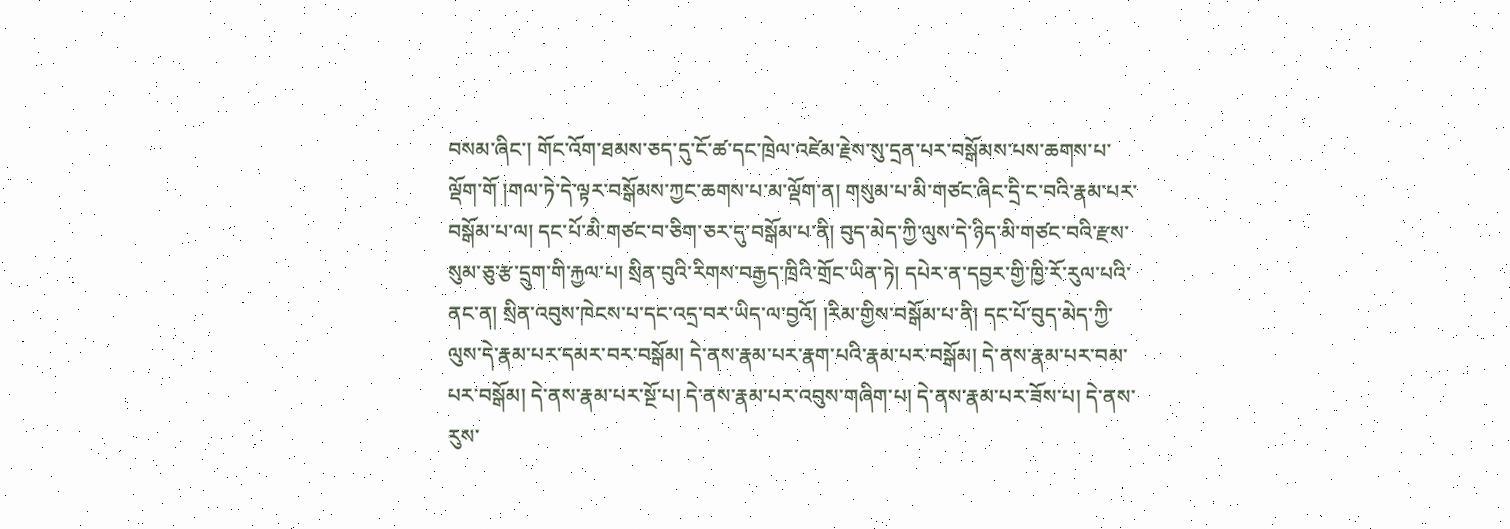བསམ་ཞིང་། གོང་འོག་ཐམས་ཅད་དུ་ངོ་ཚ་དང་ཁྲེལ་འཛེམ་རྗེས་སུ་དྲན་པར་བསྒོམས་པས་ཆགས་པ་ལྡོག་གོ །གལ་ཏེ་དེ་ལྟར་བསྒོམས་ཀྱང་ཆགས་པ་མ་ལྡོག་ན། གསུམ་པ་མི་གཙང་ཞིང་དྲི་ང་བའི་རྣམ་པར་བསྒོམ་པ་ལ། དང་པོ་མི་གཙང་བ་ཅིག་ཅར་དུ་བསྒོམ་པ་ནི། བུད་མེད་ཀྱི་ལུས་དེ་ཉིད་མི་གཙང་བའི་རྫས་སུམ་ཅུ་རྩ་དྲུག་གི་རྐྱལ་པ། སྲིན་བུའི་རིགས་བརྒྱད་ཁྲིའི་གྲོང་ཡིན་ཏེ། དཔེར་ན་དབྱར་གྱི་ཁྱི་རོ་རུལ་པའི་ནང་ན། སྲིན་འབུས་ཁེངས་པ་དང་འདྲ་བར་ཡིད་ལ་བྱའོ། །རིམ་གྱིས་བསྒོམ་པ་ནི། དང་པོ་བུད་མེད་ཀྱི་ལུས་དེ་རྣམ་པར་དམར་བར་བསྒོམ། དེ་ནས་རྣམ་པར་རྣག་པའི་རྣམ་པར་བསྒོམ། དེ་ནས་རྣམ་པར་བམ་པར་བསྒོམ། དེ་ནས་རྣམ་པར་སྔོ་པ། དེ་ནས་རྣམ་པར་འབུས་གཞིག་པ། དེ་ནས་རྣམ་པར་ཟོས་པ། དེ་ནས་རུས་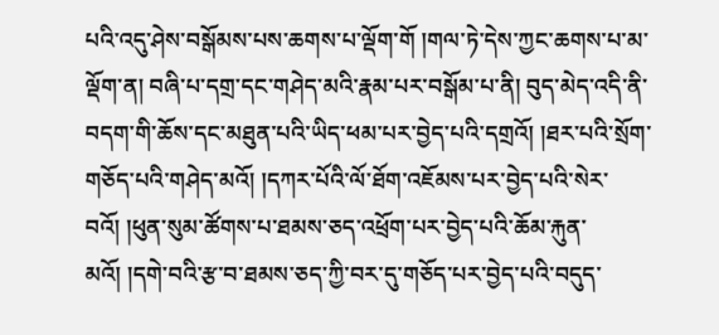པའི་འདུ་ཤེས་བསྒོམས་པས་ཆགས་པ་ལྡོག་གོ །གལ་ཏེ་དེས་ཀྱང་ཆགས་པ་མ་ལྡོག་ན། བཞི་པ་དགྲ་དང་གཤེད་མའི་རྣམ་པར་བསྒོམ་པ་ནི། བུད་མེད་འདི་ནི་བདག་གི་ཆོས་དང་མཐུན་པའི་ཡིད་ཕམ་པར་བྱེད་པའི་དགྲའོ། །ཐར་པའི་སྲོག་གཅོད་པའི་གཤེད་མའོ། །དཀར་པོའི་ལོ་ཐོག་འཇོམས་པར་བྱེད་པའི་སེར་བའོ། །ཕུན་སུམ་ཚོགས་པ་ཐམས་ཅད་འཕྲོག་པར་བྱེད་པའི་ཆོམ་རྐུན་མའོ། །དགེ་བའི་རྩ་བ་ཐམས་ཅད་ཀྱི་བར་དུ་གཅོད་པར་བྱེད་པའི་བདུད་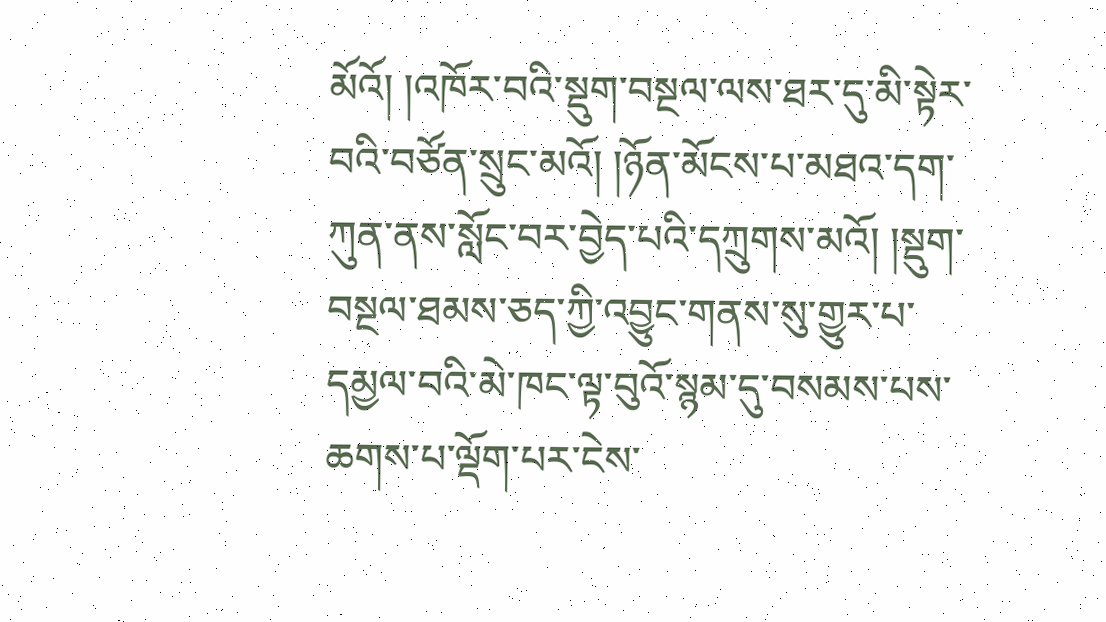མོའོ། །འཁོར་བའི་སྡུག་བསྔལ་ལས་ཐར་དུ་མི་སྟེར་བའི་བཙོན་སྲུང་མའོ། །ཉོན་མོངས་པ་མཐའ་དག་ཀུན་ནས་སློང་བར་བྱེད་པའི་དཀྲུགས་མའོ། །སྡུག་བསྔལ་ཐམས་ཅད་ཀྱི་འབྱུང་གནས་སུ་གྱུར་པ་དམྱལ་བའི་མེ་ཁང་ལྟ་བུའོ་སྙམ་དུ་བསམས་པས་ཆགས་པ་ལྡོག་པར་ངེས་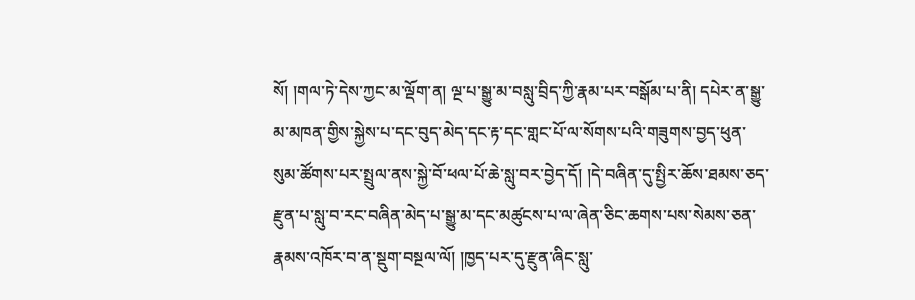སོ། །གལ་ཏེ་དེས་ཀྱང་མ་ལྡོག་ན། ལྔ་པ་སྒྱུ་མ་བསླུ་བྲིད་ཀྱི་རྣམ་པར་བསྒོམ་པ་ནི། དཔེར་ན་སྒྱུ་མ་མཁན་གྱིས་སྐྱེས་པ་དང་བུད་མེད་དང་རྟ་དང་གླང་པོ་ལ་སོགས་པའི་གཟུགས་བྱད་ཕུན་སུམ་ཚོགས་པར་སྤྲུལ་ནས་སྐྱེ་བོ་ཕལ་པོ་ཆེ་སླུ་བར་བྱེད་དོ། །དེ་བཞིན་དུ་སྤྱིར་ཆོས་ཐམས་ཅད་རྫུན་པ་སླུ་བ་རང་བཞིན་མེད་པ་སྒྱུ་མ་དང་མཚུངས་པ་ལ་ཞེན་ཅིང་ཆགས་པས་སེམས་ཅན་རྣམས་འཁོར་བ་ན་སྡུག་བསྔལ་ལོ། །ཁྱད་པར་དུ་རྫུན་ཞིང་སླུ་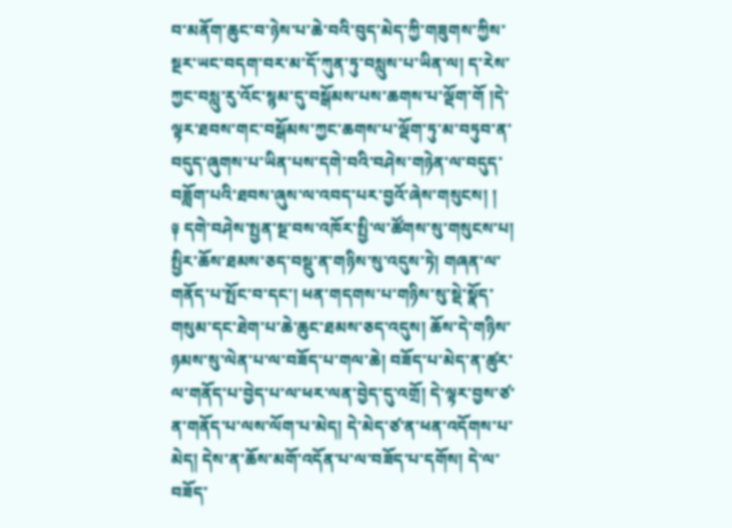བ་མནོག་ཆུང་བ་ཉེས་པ་ཆེ་བའི་བུད་མེད་ཀྱི་གཟུགས་ཀྱིས་སྔར་ཡང་བདག་བར་མ་དོ་ཀུན་ཏུ་བསླུས་པ་ཡིན་ལ། ད་རེས་ཀྱང་བསླུ་རུ་འོང་སྙམ་དུ་བསྒོམས་པས་ཆགས་པ་ལྡོག་གོ །དེ་ལྟར་ཐབས་གང་བསྒོམས་ཀྱང་ཆགས་པ་ལྡོག་ཏུ་མ་བཏུབ་ན་བདུད་ཞུགས་པ་ཡིན་པས་དགེ་བའི་བཤེས་གཉེན་ལ་བདུད་བཟློག་པའི་ཐབས་ཞུས་ལ་འབད་པར་བྱའོ་ཞེས་གསུངས། །
༈ དགེ་བཤེས་སྤྱན་སྔ་བས་འཁོར་སྤྱི་ལ་ཚོགས་སུ་གསུངས་པ། སྤྱིར་ཆོས་ཐམས་ཅད་བསྡུ་ན་གཉིས་སུ་འདུས་ཏེ། གཞན་ལ་གནོད་པ་སྤོང་བ་དང་། ཕན་གདགས་པ་གཉིས་སུ་སྡེ་སྣོད་གསུམ་དང་ཐེག་པ་ཆེ་ཆུང་ཐམས་ཅད་འདུས། ཆོས་དེ་གཉིས་ཉམས་སུ་ལེན་པ་ལ་བཟོད་པ་གལ་ཆེ། བཟོད་པ་མེད་ན་ཚུར་ལ་གནོད་པ་བྱེད་པ་ལ་ཕར་ལན་བྱེད་དུ་འགྲོ། དེ་ལྟར་བྱས་ཙ་ན་གནོད་པ་ལས་ལོག་པ་མེད། དེ་མེད་ཙ་ན་ཕན་འདོགས་པ་མེད། དེས་ན་ཆོས་མགོ་འདོན་པ་ལ་བཟོད་པ་དགོས། དེ་ལ་བཟོད་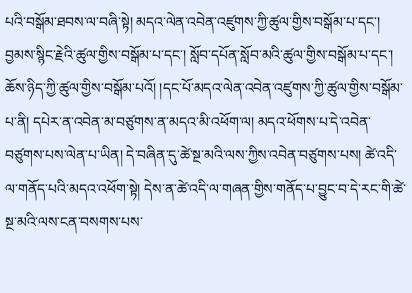པའི་བསྒོམ་ཐབས་ལ་བཞི་སྟེ། མདའ་ལེན་འབེན་འཛུགས་ཀྱི་ཚུལ་གྱིས་བསྒོམ་པ་དང་། བྱམས་སྙིང་རྗེའི་ཚུལ་གྱིས་བསྒོམ་པ་དང་། སློབ་དཔོན་སློབ་མའི་ཚུལ་གྱིས་བསྒོམ་པ་དང་། ཆོས་ཉིད་ཀྱི་ཚུལ་གྱིས་བསྒོམ་པའོ། །དང་པོ་མདའ་ལེན་འབེན་འཛུགས་ཀྱི་ཚུལ་གྱིས་བསྒོམ་པ་ནི། དཔེར་ན་འབེན་མ་བཙུགས་ན་མདའ་མི་འཕོག་ལ། མདའ་ཕོགས་པ་དེ་འབེན་བཙུགས་པས་ལེན་པ་ཡིན། དེ་བཞིན་དུ་ཚེ་སྔ་མའི་ལས་ཀྱིས་འབེན་བཙུགས་པས། ཚེ་འདི་ལ་གནོད་པའི་མདའ་འཕོག་སྟེ། དེས་ན་ཚེ་འདི་ལ་གཞན་གྱིས་གནོད་པ་བྱུང་བ་དེ་རང་གི་ཚེ་སྔ་མའི་ལས་ངན་བསགས་པས་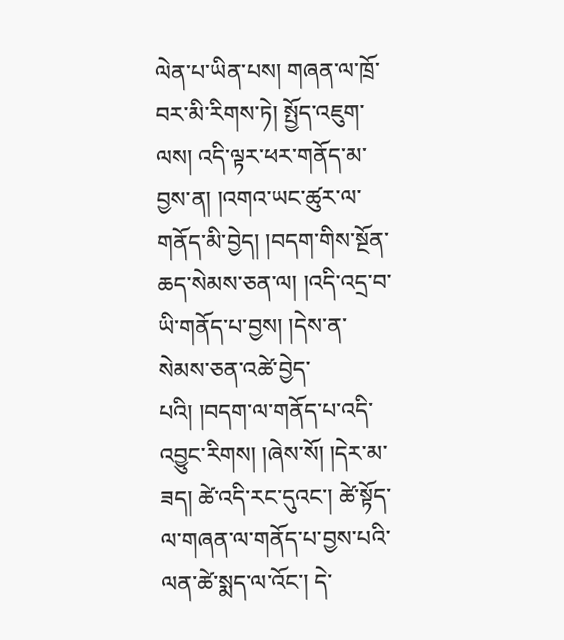ལེན་པ་ཡིན་པས། གཞན་ལ་ཁྲོ་བར་མི་རིགས་ཏེ། སྤྱོད་འཇུག་ལས། འདི་ལྟར་ཕར་གནོད་མ་བྱས་ན། །འགའ་ཡང་ཚུར་ལ་གནོད་མི་བྱེད། །བདག་གིས་སྔོན་ཆད་སེམས་ཅན་ལ། །འདི་འདྲ་བ་ཡི་གནོད་པ་བྱས། །དེས་ན་སེམས་ཅན་འཚེ་བྱེད་པའི། །བདག་ལ་གནོད་པ་འདི་འབྱུང་རིགས། །ཞེས་སོ། །དེར་མ་ཟད། ཚེ་འདི་རང་དུའང་། ཚེ་སྟོད་ལ་གཞན་ལ་གནོད་པ་བྱས་པའི་ལན་ཚེ་སྨད་ལ་འོང་། དེ་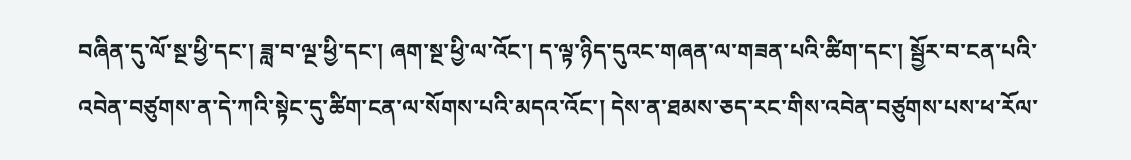བཞིན་དུ་ལོ་སྔ་ཕྱི་དང་། ཟླ་བ་ལྔ་ཕྱི་དང་། ཞག་སྔ་ཕྱི་ལ་འོང་། ད་ལྟ་ཉིད་དུའང་གཞན་ལ་གཟན་པའི་ཚིག་དང་། སྦྱོར་བ་ངན་པའི་འབེན་བཙུགས་ན་དེ་ཀའི་སྟེང་དུ་ཚིག་ངན་ལ་སོགས་པའི་མདའ་འོང་། དེས་ན་ཐམས་ཅད་རང་གིས་འབེན་བཙུགས་པས་ཕ་རོལ་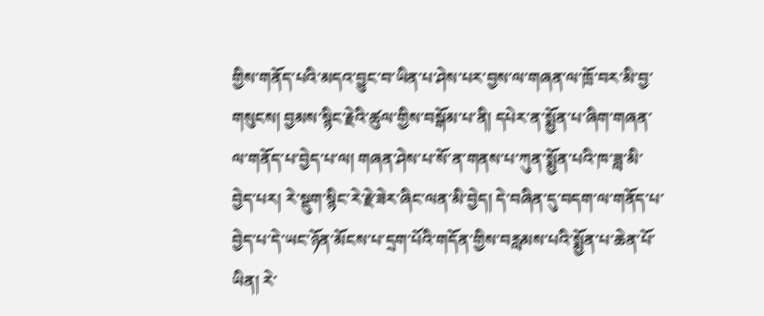གྱིས་གནོད་པའི་མདའ་བྱུང་བ་ཡིན་པ་ཤེས་པར་བྱས་ལ་གཞན་ལ་ཁྲོ་བར་མི་བྱ་གསུངས། བྱམས་སྙིང་རྗེའི་ཚུལ་གྱིས་བསྒོམ་པ་ནི། དཔེར་ན་སྨྱོན་པ་ཞིག་གཞན་ལ་གནོད་པ་བྱེད་པ་ལ། གཞན་ཤེས་པ་སོ་ན་གནས་པ་ཀུན་སྨྱོན་པའི་ཁ་ཟླ་མི་བྱེད་པར། རེ་སྡུག་སྙིང་རེ་རྗེ་ཟེར་ཞིང་ལན་མི་བྱེད། དེ་བཞིན་དུ་བདག་ལ་གནོད་པ་བྱེད་པ་དེ་ཡང་ཉོན་མོངས་པ་དྲག་པོའི་གདོན་གྱིས་བརླམས་པའི་སྨྱོན་པ་ཆེན་པོ་ཡིན། རེ་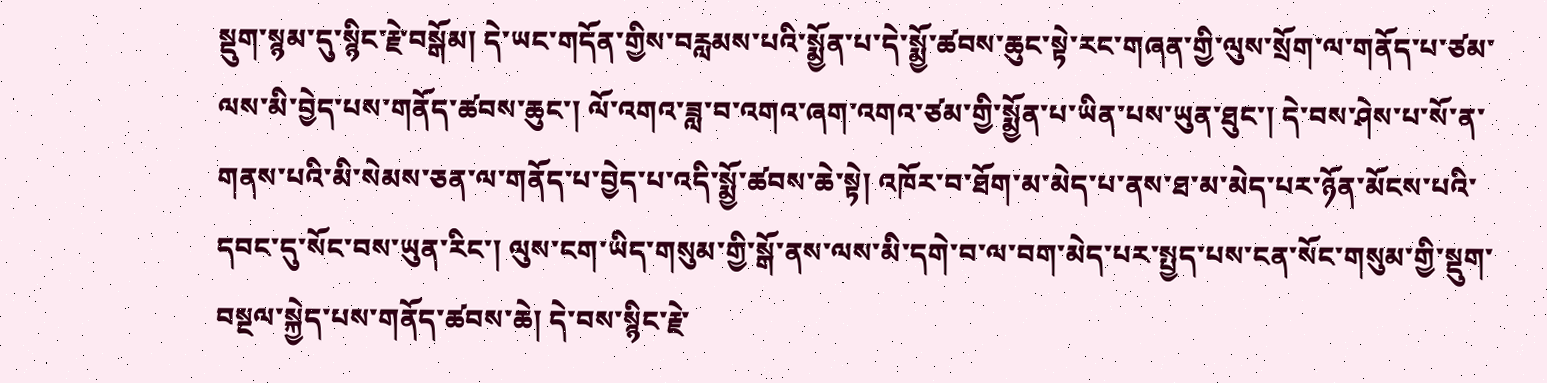སྡུག་སྙམ་དུ་སྙིང་རྗེ་བསྒོམ། དེ་ཡང་གདོན་གྱིས་བརླམས་པའི་སྨྱོན་པ་དེ་སྨྱོ་ཚབས་ཆུང་སྟེ་རང་གཞན་གྱི་ལུས་སྲོག་ལ་གནོད་པ་ཙམ་ལས་མི་བྱེད་པས་གནོད་ཚབས་ཆུང་། ལོ་འགའ་ཟླ་བ་འགའ་ཞག་འགའ་ཙམ་གྱི་སྨྱོན་པ་ཡིན་པས་ཡུན་ཐུང་། དེ་བས་ཤེས་པ་སོ་ན་གནས་པའི་མི་སེམས་ཅན་ལ་གནོད་པ་བྱེད་པ་འདི་སྨྱོ་ཚབས་ཆེ་སྟེ། འཁོར་བ་ཐོག་མ་མེད་པ་ནས་ཐ་མ་མེད་པར་ཉོན་མོངས་པའི་དབང་དུ་སོང་བས་ཡུན་རིང་། ལུས་ངག་ཡིད་གསུམ་གྱི་སྒོ་ནས་ལས་མི་དགེ་བ་ལ་བག་མེད་པར་སྤྱད་པས་ངན་སོང་གསུམ་གྱི་སྡུག་བསྔལ་སྐྱེད་པས་གནོད་ཚབས་ཆེ། དེ་བས་སྙིང་རྗེ་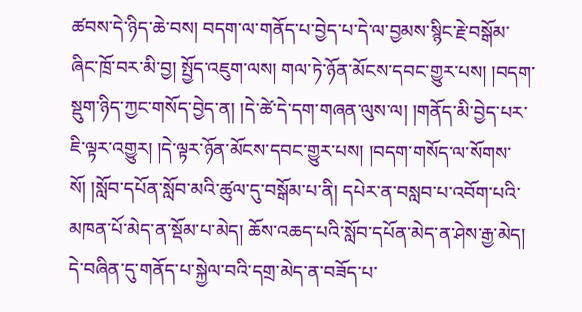ཚབས་དེ་ཉིད་ཆེ་བས། བདག་ལ་གནོད་པ་བྱེད་པ་དེ་ལ་བྱམས་སྙིང་རྗེ་བསྒོམ་ཞིང་ཁྲོ་བར་མི་བྱ། སྤྱོད་འཇུག་ལས། གལ་ཏེ་ཉོན་མོངས་དབང་གྱུར་པས། །བདག་སྡུག་ཉིད་ཀྱང་གསོད་བྱེད་ན། །དེ་ཚེ་དེ་དག་གཞན་ལུས་ལ། །གནོད་མི་བྱེད་པར་ཇི་ལྟར་འགྱུར། །དེ་ལྟར་ཉོན་མོངས་དབང་གྱུར་པས། །བདག་གསོད་ལ་སོགས་སོ། །སློབ་དཔོན་སློབ་མའི་ཚུལ་དུ་བསྒོམ་པ་ནི། དཔེར་ན་བསླབ་པ་འབོག་པའི་མཁན་པོ་མེད་ན་སྡོམ་པ་མེད། ཆོས་འཆད་པའི་སློབ་དཔོན་མེད་ན་ཤེས་རྒྱ་མེད། དེ་བཞིན་དུ་གནོད་པ་སྐྱེལ་བའི་དགྲ་མེད་ན་བཟོད་པ་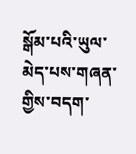སྒོམ་པའི་ཡུལ་མེད་པས་གཞན་གྱིས་བདག་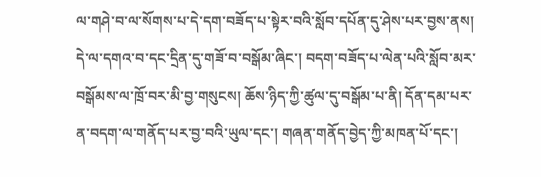ལ་གཤེ་བ་ལ་སོགས་པ་དེ་དག་བཟོད་པ་སྟེར་བའི་སློབ་དཔོན་དུ་ཤེས་པར་བྱས་ནས། དེ་ལ་དགའ་བ་དང་དྲིན་དུ་གཟོ་བ་བསྒོམ་ཞིང་། བདག་བཟོད་པ་ལེན་པའི་སློབ་མར་བསྒོམས་ལ་ཁྲོ་བར་མི་བྱ་གསུངས། ཆོས་ཉིད་ཀྱི་ཚུལ་དུ་བསྒོམ་པ་ནི། དོན་དམ་པར་ན་བདག་ལ་གནོད་པར་བྱ་བའི་ཡུལ་དང་། གཞན་གནོད་བྱེད་ཀྱི་མཁན་པོ་དང་།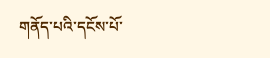གནོད་པའི་དངོས་པོ་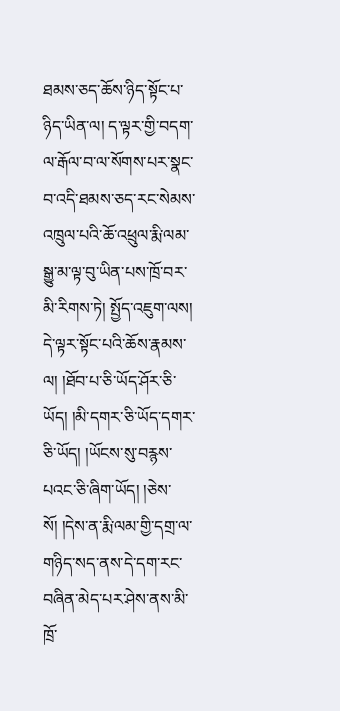ཐམས་ཅད་ཆོས་ཉིད་སྟོང་པ་ཉིད་ཡིན་ལ། ད་ལྟར་གྱི་བདག་ལ་རྒོལ་བ་ལ་སོགས་པར་སྣང་བ་འདི་ཐམས་ཅད་རང་སེམས་འཁྲུལ་པའི་ཆོ་འཕྲུལ་རྨི་ལམ་སྒྱུ་མ་ལྟ་བུ་ཡིན་པས་ཁྲོ་བར་མི་རིགས་ཏེ། སྤྱོད་འཇུག་ལས། དེ་ལྟར་སྟོང་པའི་ཆོས་རྣམས་ལ། །ཐོབ་པ་ཅི་ཡོད་ཤོར་ཅི་ཡོད། །མི་དགར་ཅི་ཡོད་དགར་ཅི་ཡོད། །ཡོངས་སུ་བརྙས་པའང་ཅི་ཞིག་ཡོད། །ཅེས་སོ། །དེས་ན་རྨི་ལམ་གྱི་དགྲ་ལ་གཉིད་སད་ནས་དེ་དག་རང་བཞིན་མེད་པར་ཤེས་ནས་མི་ཁྲོ་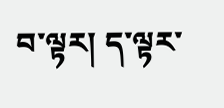བ་ལྟར། ད་ལྟར་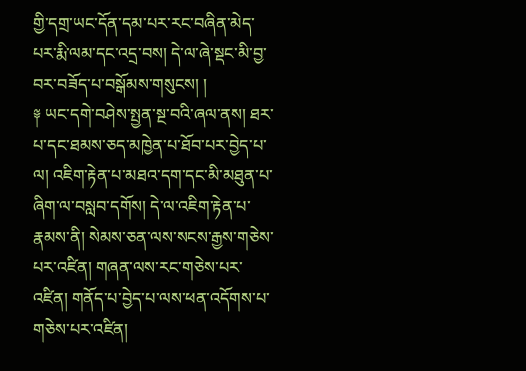གྱི་དགྲ་ཡང་དོན་དམ་པར་རང་བཞིན་མེད་པར་རྨི་ལམ་དང་འདྲ་བས། དེ་ལ་ཞེ་སྡང་མི་བྱ་བར་བཟོད་པ་བསྒོམས་གསུངས། །
༈ ཡང་དགེ་བཤེས་སྤྱན་སྔ་བའི་ཞལ་ནས། ཐར་པ་དང་ཐམས་ཅད་མཁྱེན་པ་ཐོབ་པར་བྱེད་པ་ལ། འཇིག་རྟེན་པ་མཐའ་དག་དང་མི་མཐུན་པ་ཞིག་ལ་བསླབ་དགོས། དེ་ལ་འཇིག་རྟེན་པ་རྣམས་ནི། སེམས་ཅན་ལས་སངས་རྒྱས་གཅེས་པར་འཛིན། གཞན་ལས་རང་གཅེས་པར་འཛིན། གནོད་པ་བྱེད་པ་ལས་ཕན་འདོགས་པ་གཅེས་པར་འཛིན།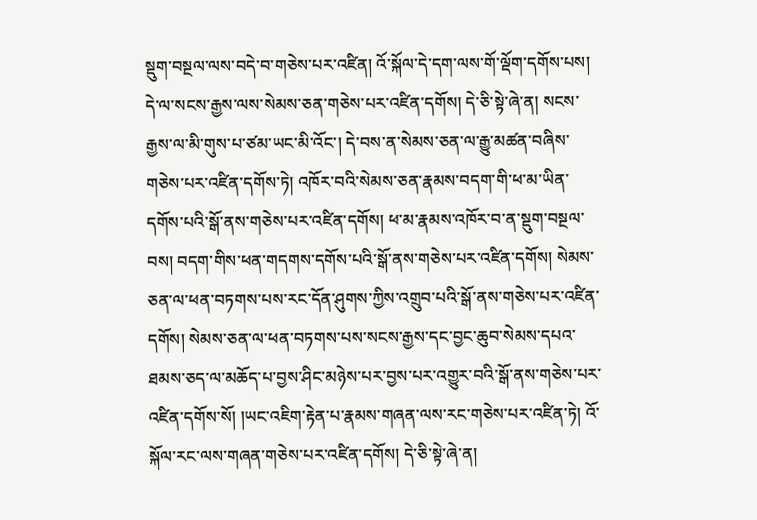སྡུག་བསྔལ་ལས་བདེ་བ་གཅེས་པར་འཛིན། འོ་སྐོལ་དེ་དག་ལས་གོ་ལྡོག་དགོས་པས། དེ་ལ་སངས་རྒྱས་ལས་སེམས་ཅན་གཅེས་པར་འཛིན་དགོས། དེ་ཅི་སྟེ་ཞེ་ན། སངས་རྒྱས་ལ་མི་གུས་པ་ཙམ་ཡང་མི་འོང་། དེ་བས་ན་སེམས་ཅན་ལ་རྒྱུ་མཚན་བཞིས་གཅེས་པར་འཛིན་དགོས་ཏེ། འཁོར་བའི་སེམས་ཅན་རྣམས་བདག་གི་ཕ་མ་ཡིན་དགོས་པའི་སྒོ་ནས་གཅེས་པར་འཛིན་དགོས། ཕ་མ་རྣམས་འཁོར་བ་ན་སྡུག་བསྔལ་བས། བདག་གིས་ཕན་གདགས་དགོས་པའི་སྒོ་ནས་གཅེས་པར་འཛིན་དགོས། སེམས་ཅན་ལ་ཕན་བཏགས་པས་རང་དོན་ཤུགས་ཀྱིས་འགྲུབ་པའི་སྒོ་ནས་གཅེས་པར་འཛིན་དགོས། སེམས་ཅན་ལ་ཕན་བཏགས་པས་སངས་རྒྱས་དང་བྱང་ཆུབ་སེམས་དཔའ་ཐམས་ཅད་ལ་མཆོད་པ་བྱས་ཤིང་མཉེས་པར་བྱས་པར་འགྱུར་བའི་སྒོ་ནས་གཅེས་པར་འཛིན་དགོས་སོ། །ཡང་འཇིག་རྟེན་པ་རྣམས་གཞན་ལས་རང་གཅེས་པར་འཛིན་ཏེ། འོ་སྐོལ་རང་ལས་གཞན་གཅེས་པར་འཛིན་དགོས། དེ་ཅི་སྟེ་ཞེ་ན།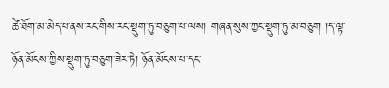ཚེ་ཐོག་མ་མེད་པ་ནས་རང་གིས་རང་སྡུག་ཏུ་བཅུག་པ་ལས། གཞན་སུས་ཀྱང་སྡུག་ཏུ་མ་བཅུག །ད་ལྟ་ཉོན་མོངས་ཀྱིས་སྡུག་ཏུ་བཅུག་ཟེར་ཏེ། ཉོན་མོངས་པ་དང་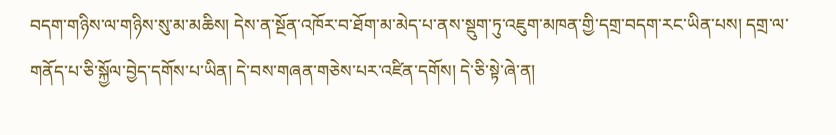བདག་གཉིས་ལ་གཉིས་སུ་མ་མཆིས། དེས་ན་སྔོན་འཁོར་བ་ཐོག་མ་མེད་པ་ནས་སྡུག་ཏུ་འཇུག་མཁན་གྱི་དགྲ་བདག་རང་ཡིན་པས། དགྲ་ལ་གནོད་པ་ཅི་སྐྱོལ་བྱེད་དགོས་པ་ཡིན། དེ་བས་གཞན་གཅེས་པར་འཛིན་དགོས། དེ་ཅི་སྟེ་ཞེ་ན།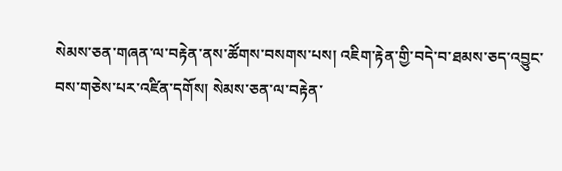སེམས་ཅན་གཞན་ལ་བརྟེན་ནས་ཚོགས་བསགས་པས། འཇིག་རྟེན་གྱི་བདེ་བ་ཐམས་ཅད་འབྱུང་བས་གཅེས་པར་འཛིན་དགོས། སེམས་ཅན་ལ་བརྟེན་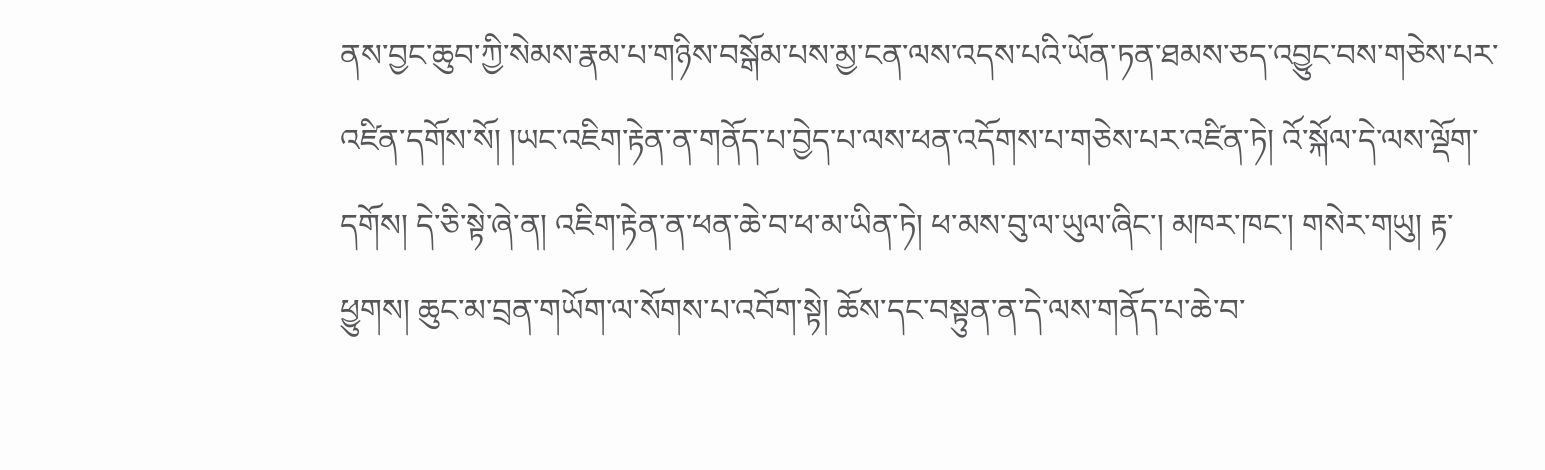ནས་བྱང་ཆུབ་ཀྱི་སེམས་རྣམ་པ་གཉིས་བསྒོམ་པས་མྱ་ངན་ལས་འདས་པའི་ཡོན་ཏན་ཐམས་ཅད་འབྱུང་བས་གཅེས་པར་འཛིན་དགོས་སོ། །ཡང་འཇིག་རྟེན་ན་གནོད་པ་བྱེད་པ་ལས་ཕན་འདོགས་པ་གཅེས་པར་འཛིན་ཏེ། འོ་སྐོལ་དེ་ལས་ལྡོག་དགོས། དེ་ཅི་སྟེ་ཞེ་ན། འཇིག་རྟེན་ན་ཕན་ཆེ་བ་ཕ་མ་ཡིན་ཏེ། ཕ་མས་བུ་ལ་ཡུལ་ཞིང་། མཁར་ཁང་། གསེར་གཡུ། རྟ་ཕྱུགས། ཆུང་མ་བྲན་གཡོག་ལ་སོགས་པ་འབོག་སྟེ། ཆོས་དང་བསྟུན་ན་དེ་ལས་གནོད་པ་ཆེ་བ་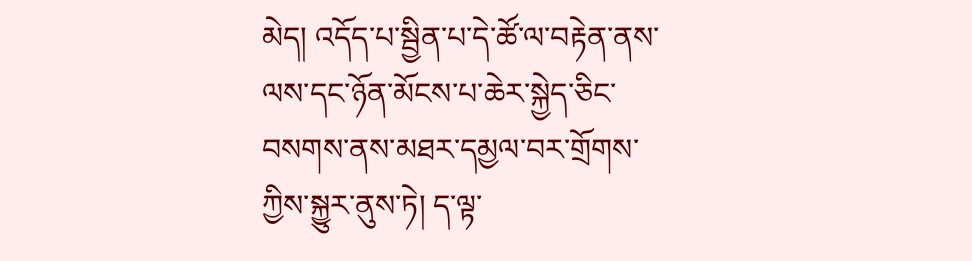མེད། འདོད་པ་སྦྱིན་པ་དེ་ཚོ་ལ་བརྟེན་ནས་ལས་དང་ཉོན་མོངས་པ་ཆེར་སྐྱེད་ཅིང་བསགས་ནས་མཐར་དམྱལ་བར་གྲོགས་ཀྱིས་སྐྱུར་ནུས་ཏེ། ད་ལྟ་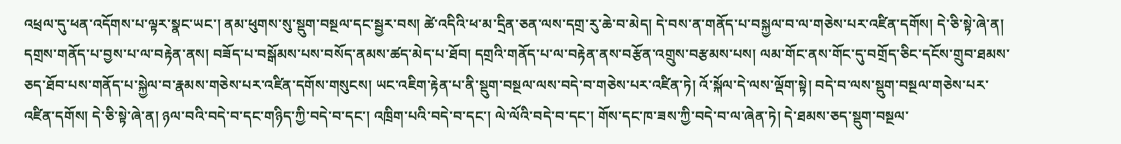འཕྲལ་དུ་ཕན་འདོགས་པ་ལྟར་སྣང་ཡང་། ནམ་ཕུགས་སུ་སྡུག་བསྔལ་དང་སྦྱར་བས། ཚེ་འདིའི་ཕ་མ་དྲིན་ཅན་ལས་དགྲ་རུ་ཆེ་བ་མེད། དེ་བས་ན་གནོད་པ་བསྐྱལ་བ་ལ་གཅེས་པར་འཛིན་དགོས། དེ་ཅི་སྟེ་ཞེ་ན། དགྲས་གནོད་པ་བྱས་པ་ལ་བརྟེན་ནས། བཟོད་པ་བསྒོམས་པས་བསོད་ནམས་ཚད་མེད་པ་ཐོབ། དགྲའི་གནོད་པ་ལ་བརྟེན་ནས་བརྩོན་འགྲུས་བརྩམས་པས། ལམ་གོང་ནས་གོང་དུ་བགྲོད་ཅིང་དངོས་གྲུབ་ཐམས་ཅད་ཐོབ་པས་གནོད་པ་སྐྱེལ་བ་རྣམས་གཅེས་པར་འཛིན་དགོས་གསུངས། ཡང་འཇིག་རྟེན་པ་ནི་སྡུག་བསྔལ་ལས་བདེ་བ་གཅེས་པར་འཛིན་ཏེ། འོ་སྐོལ་དེ་ལས་ལྡོག་སྟེ། བདེ་བ་ལས་སྡུག་བསྔལ་གཅེས་པར་འཛིན་དགོས། དེ་ཅི་སྟེ་ཞེ་ན། ཉལ་བའི་བདེ་བ་དང་གཉིད་ཀྱི་བདེ་བ་དང་། འཁྲིག་པའི་བདེ་བ་དང་། ལེ་ལོའི་བདེ་བ་དང་། གོས་དང་ཁ་ཟས་ཀྱི་བདེ་བ་ལ་ཞེན་ཏེ། དེ་ཐམས་ཅད་སྡུག་བསྔལ་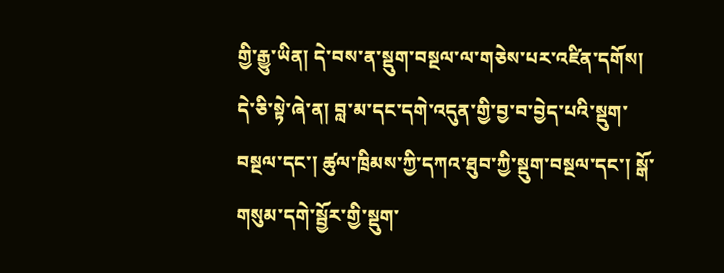གྱི་རྒྱུ་ཡིན། དེ་བས་ན་སྡུག་བསྔལ་ལ་གཅེས་པར་འཛིན་དགོས། དེ་ཅི་སྟེ་ཞེ་ན། བླ་མ་དང་དགེ་འདུན་གྱི་བྱ་བ་བྱེད་པའི་སྡུག་བསྔལ་དང་། ཚུལ་ཁྲིམས་ཀྱི་དཀའ་ཐུབ་ཀྱི་སྡུག་བསྔལ་དང་། སྒོ་གསུམ་དགེ་སྦྱོར་གྱི་སྡུག་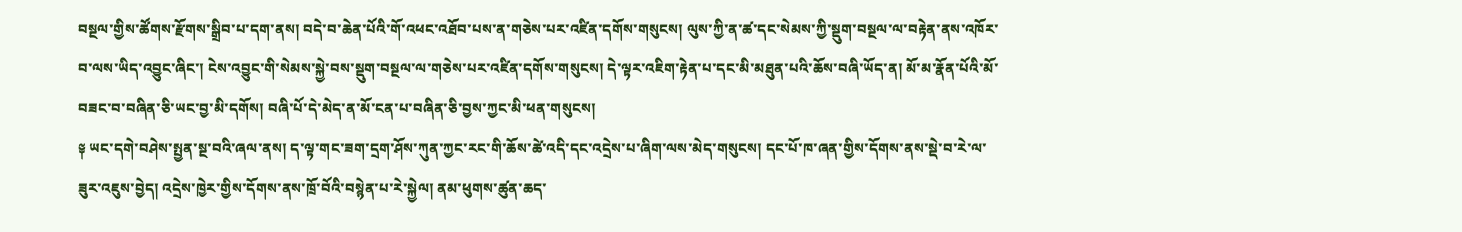བསྔལ་གྱིས་ཚོགས་རྫོགས་སྒྲིབ་པ་དག་ནས། བདེ་བ་ཆེན་པོའི་གོ་འཕང་འཐོབ་པས་ན་གཅེས་པར་འཛིན་དགོས་གསུངས། ལུས་ཀྱི་ན་ཚ་དང་སེམས་ཀྱི་སྡུག་བསྔལ་ལ་བརྟེན་ནས་འཁོར་བ་ལས་ཡིད་འབྱུང་ཞིང་། ངེས་འབྱུང་གི་སེམས་སྐྱེ་བས་སྡུག་བསྔལ་ལ་གཅེས་པར་འཛིན་དགོས་གསུངས། དེ་ལྟར་འཇིག་རྟེན་པ་དང་མི་མཐུན་པའི་ཆོས་བཞི་ཡོད་ན། མོ་མ་རྣོན་པོའི་མོ་བཟང་བ་བཞིན་ཅི་ཡང་བྱ་མི་དགོས། བཞི་པོ་དེ་མེད་ན་མོ་ངན་པ་བཞིན་ཅི་བྱས་ཀྱང་མི་ཕན་གསུངས།
༈ ཡང་དགེ་བཤེས་སྤྱན་སྔ་བའི་ཞལ་ནས། ད་ལྟ་གང་ཟག་དྲག་ཤོས་ཀུན་ཀྱང་རང་གི་ཆོས་ཚེ་འདི་དང་འདྲེས་པ་ཞིག་ལས་མེད་གསུངས། དང་པོ་ཁ་ཞན་གྱིས་དོགས་ནས་སྡེ་བ་རེ་ལ་ཟུར་འཇུས་བྱེད། འདྲེས་ཁྱེར་གྱིས་དོགས་ནས་ཁྲོ་བོའི་བསྙེན་པ་རེ་སྐྱེལ། ནམ་ཕུགས་ཚུན་ཆད་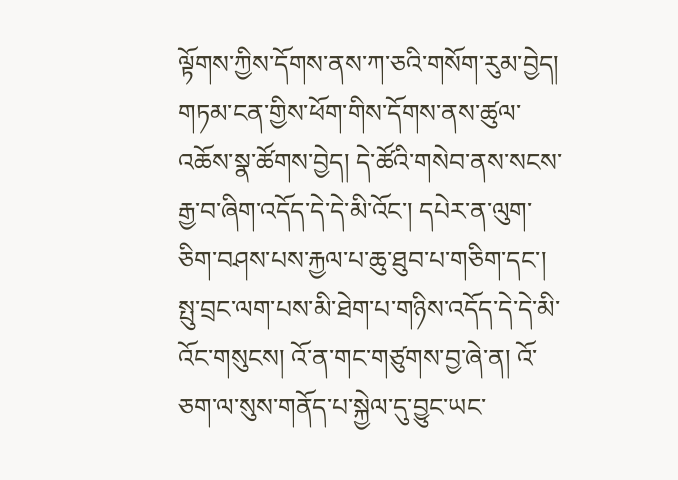ལྟོགས་ཀྱིས་དོགས་ནས་ཀ་ཅའི་གསོག་རུམ་བྱེད། གཏམ་ངན་གྱིས་ཕོག་གིས་དོགས་ནས་ཚུལ་འཆོས་སྣ་ཚོགས་བྱེད། དེ་ཚོའི་གསེབ་ནས་སངས་རྒྱ་བ་ཞིག་འདོད་དེ་དེ་མི་འོང་། དཔེར་ན་ལུག་ཅིག་བཤས་པས་རྐྱལ་པ་ཆུ་ཐུབ་པ་གཅིག་དང་། སྤུ་བྲང་ལག་པས་མི་ཐེག་པ་གཉིས་འདོད་དེ་དེ་མི་འོང་གསུངས། འོ་ན་གང་གཙུགས་བྱ་ཞེ་ན། འོ་ཅག་ལ་སུས་གནོད་པ་སྐྱེལ་དུ་བྱུང་ཡང་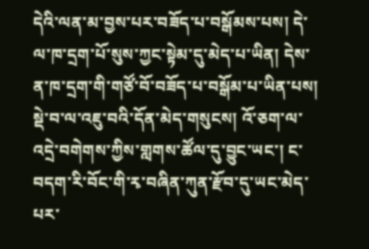དེའི་ལན་མ་བྱས་པར་བཟོད་པ་བསྒོམས་པས། དེ་ལ་ཁ་དྲག་པོ་སུས་ཀྱང་སྟེམ་དུ་མེད་པ་ཡིན། དེས་ན་ཁ་དྲག་གི་གཙོ་བོ་བཟོད་པ་བསྒོམ་པ་ཡིན་པས། སྡེ་བ་ལ་འཇུ་བའི་དོན་མེད་གསུངས། འོ་ཅག་ལ་འདྲེ་བགེགས་ཀྱིས་གླགས་ཚོལ་དུ་བྱུང་ཡང་། ང་བདག་རི་བོང་གི་རྭ་བཞིན་ཀུན་རྫོབ་དུ་ཡང་མེད་པར་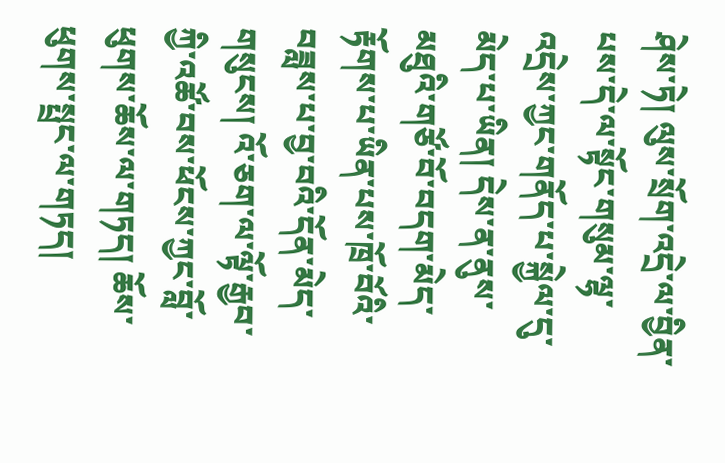ཤེས་ཏེ། ལུས་སྲོག་འདྲེ་ལ་བྱིན་པས་དེ་ལ་སྟོང་གསུམ་ལྷ་འདྲེས་ཀྱང་གནོད་པ་སྐྱེལ་དུ་མེད་པ་ཡིན། དེས་ན་ནུས་མཐུའི་གཙོ་བོ་བདག་མེད་རྟོགས་པ་ཡིན་པས་ཁྲོ་བོའི་བཟླས་པ་བྱ་བའི་དོན་མེད་གསུངས། འོ་ཅག་ལ་ལྟོ་རྒྱབ་ཀྱི་འཚོ་བས་ཕོངས་ཀྱང་བློ་ཕུགས་ཆོས་ལ་གཏད། ཆོས་ཕུགས་སྤྲང་ལ་གཏད།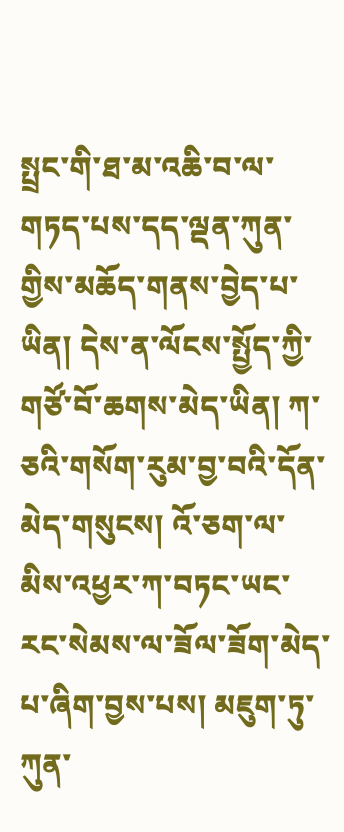སྤྲང་གི་ཐ་མ་འཆི་བ་ལ་གཏད་པས་དད་ལྡན་ཀུན་གྱིས་མཆོད་གནས་བྱེད་པ་ཡིན། དེས་ན་ལོངས་སྤྱོད་ཀྱི་གཙོ་བོ་ཆགས་མེད་ཡིན། ཀ་ཅའི་གསོག་རུམ་བྱ་བའི་དོན་མེད་གསུངས། འོ་ཅག་ལ་མིས་འཕྱར་ཀ་བཏང་ཡང་རང་སེམས་ལ་ཟོལ་ཟོག་མེད་པ་ཞིག་བྱས་པས། མཇུག་ཏུ་ཀུན་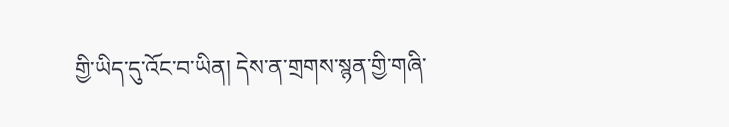གྱི་ཡིད་དུ་འོང་བ་ཡིན། དེས་ན་གྲགས་སྙན་གྱི་གཞི་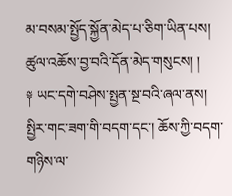མ་བསམ་སྤྱོད་སྐྱོན་མེད་པ་ཅིག་ཡིན་པས། ཚུལ་འཆོས་བྱ་བའི་དོན་མེད་གསུངས། །
༈ ཡང་དགེ་བཤེས་སྤྱན་སྔ་བའི་ཞལ་ནས། སྤྱིར་གང་ཟག་གི་བདག་དང་། ཆོས་ཀྱི་བདག་གཉིས་ལ་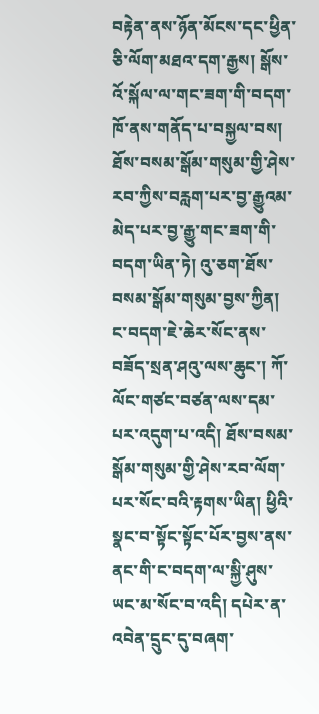བརྟེན་ནས་ཉོན་མོངས་དང་ཕྱིན་ཅི་ལོག་མཐའ་དག་རྒྱས། སྒོས་འོ་སྐོལ་ལ་གང་ཟག་གི་བདག་ཁོ་ནས་གནོད་པ་བསྐྱལ་བས། ཐོས་བསམ་སྒོམ་གསུམ་གྱི་ཤེས་རབ་ཀྱིས་བརླག་པར་བྱ་རྒྱུའམ་མེད་པར་བྱ་རྒྱུ་གང་ཟག་གི་བདག་ཡིན་ཏེ། འུ་ཅག་ཐོས་བསམ་སྒོམ་གསུམ་བྱས་ཀྱིན། ང་བདག་ཇེ་ཆེར་སོང་ནས་བཟོད་སྲན་ཤའུ་ལས་ཆུང་། ཀོ་ལོང་གཙང་བཙན་ལས་དམ་པར་འདུག་པ་འདི། ཐོས་བསམ་སྒོམ་གསུམ་གྱི་ཤེས་རབ་ལོག་པར་སོང་བའི་རྟགས་ཡིན། ཕྱིའི་སྣང་བ་སྟོང་སྟོང་པོར་བྱས་ནས་ནང་གི་ང་བདག་ལ་སྐྱི་ཤུས་ཡང་མ་སོང་བ་འདི། དཔེར་ན་འབེན་དྲུང་དུ་བཞག་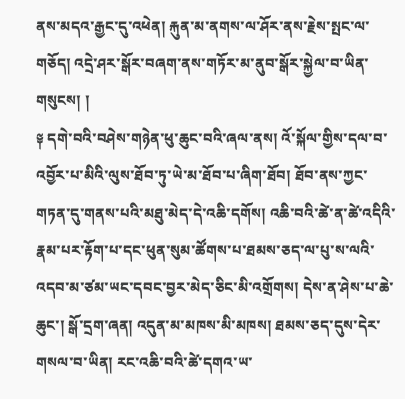ནས་མདའ་རྒྱང་དུ་འཕེན། རྐུན་མ་ནགས་ལ་ཤོར་ནས་རྗེས་སྤང་ལ་གཅོད། འདྲེ་ཤར་སྒོར་བཞག་ནས་གཏོར་མ་ནུབ་སྒོར་སྐྱེལ་བ་ཡིན་གསུངས། །
༈ དགེ་བའི་བཤེས་གཉེན་ཕུ་ཆུང་བའི་ཞལ་ནས། འོ་སྐོལ་གྱིས་དལ་བ་འབྱོར་པ་མིའི་ལུས་ཐོབ་ཏུ་ཡེ་མ་ཐོབ་པ་ཞིག་ཐོབ། ཐོབ་ནས་ཀྱང་གཏན་དུ་གནས་པའི་མཐུ་མེད་དེ་འཆི་དགོས། འཆི་བའི་ཚེ་ན་ཚེ་འདིའི་རྣམ་པར་རྟོག་པ་དང་ཕུན་སུམ་ཚོགས་པ་ཐམས་ཅད་ལ་པུ་ས་ལའི་འདབ་མ་ཙམ་ཡང་དབང་བྱར་མེད་ཅིང་མི་འགྲོགས། དེས་ན་ཤེས་པ་ཆེ་ཆུང་། སྒོ་དྲག་ཞན། འདུན་མ་མཁས་མི་མཁས། ཐམས་ཅད་དུས་དེར་གསལ་བ་ཡིན། རང་འཆི་བའི་ཚེ་དགའ་ཡ་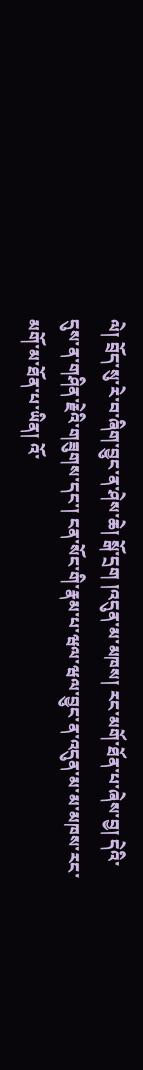ལེ། བྲོད་སུ་རེ་བ་ཞིག་བྱུང་ན་ཤེས་ཆེ། སྒོ་དྲག །འདུན་མ་མཁས། རང་མགོ་ཐོན་པ་ཞེས་བྱ། དེའི་དུས་ན་གཤིན་རྗེའི་གཟུགས་དང་། ངན་སོང་གི་རྣམ་པ་ཝལ་ཝལ་བྱུང་ན་འདུན་མ་མ་མཁས་རང་མགོ་མ་ཐོན་པ་ཡིན། འོ་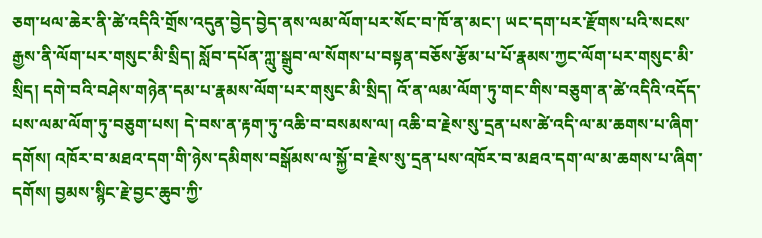ཅག་ཕལ་ཆེར་ནི་ཚེ་འདིའི་གྲོས་འདུན་བྱེད་བྱེད་ནས་ལམ་ལོག་པར་སོང་བ་ཁོ་ན་མང་། ཡང་དག་པར་རྫོགས་པའི་སངས་རྒྱས་ནི་ལོག་པར་གསུང་མི་སྲིད། སློབ་དཔོན་ཀླུ་སྒྲུབ་ལ་སོགས་པ་བསྟན་བཅོས་རྩོམ་པ་པོ་རྣམས་ཀྱང་ལོག་པར་གསུང་མི་སྲིད། དགེ་བའི་བཤེས་གཉེན་དམ་པ་རྣམས་ལོག་པར་གསུང་མི་སྲིད། འོ་ན་ལམ་ལོག་ཏུ་གང་གིས་བཅུག་ན་ཚེ་འདིའི་འདོད་པས་ལམ་ལོག་ཏུ་བཅུག་པས། དེ་བས་ན་རྟག་ཏུ་འཆི་བ་བསམས་ལ། འཆི་བ་རྗེས་སུ་དྲན་པས་ཚེ་འདི་ལ་མ་ཆགས་པ་ཞིག་དགོས། འཁོར་བ་མཐའ་དག་གི་ཉེས་དམིགས་བསྒོམས་ལ་སྐྱོ་བ་རྗེས་སུ་དྲན་པས་འཁོར་བ་མཐའ་དག་ལ་མ་ཆགས་པ་ཞིག་དགོས། བྱམས་སྙིང་རྗེ་བྱང་ཆུབ་ཀྱི་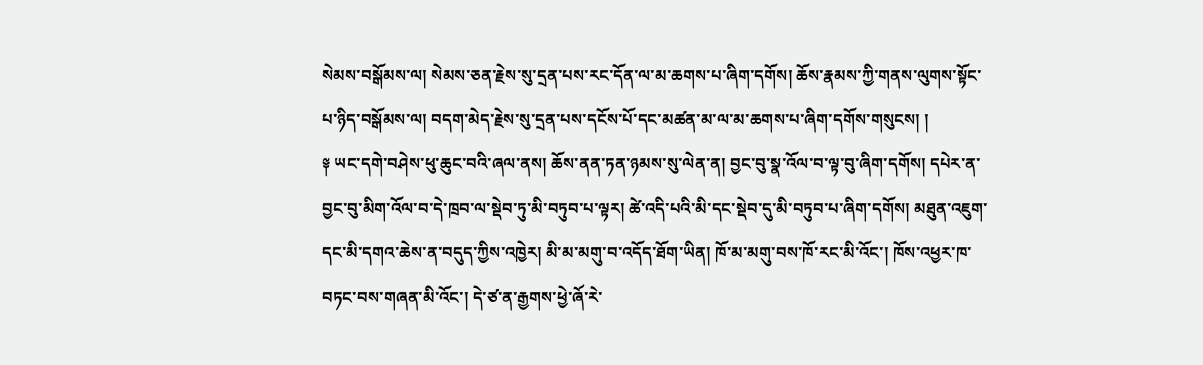སེམས་བསྒོམས་ལ། སེམས་ཅན་རྗེས་སུ་དྲན་པས་རང་དོན་ལ་མ་ཆགས་པ་ཞིག་དགོས། ཆོས་རྣམས་ཀྱི་གནས་ལུགས་སྟོང་པ་ཉིད་བསྒོམས་ལ། བདག་མེད་རྗེས་སུ་དྲན་པས་དངོས་པོ་དང་མཚན་མ་ལ་མ་ཆགས་པ་ཞིག་དགོས་གསུངས། །
༈ ཡང་དགེ་བཤེས་ཕུ་ཆུང་བའི་ཞལ་ནས། ཆོས་ནན་ཏན་ཉམས་སུ་ལེན་ན། བྱང་བུ་སྣ་འོལ་བ་ལྟ་བུ་ཞིག་དགོས། དཔེར་ན་བྱང་བུ་མིག་འོལ་བ་དེ་ཁྲབ་ལ་སྡེབ་ཏུ་མི་བཏུབ་པ་ལྟར། ཚེ་འདི་པའི་མི་དང་སྡེབ་དུ་མི་བཏུབ་པ་ཞིག་དགོས། མཐུན་འཇུག་དང་མི་དགའ་ཆེས་ན་བདུད་ཀྱིས་འཁྱེར། མི་མ་མགུ་བ་འདོད་ཐོག་ཡིན། ཁོ་མ་མགུ་བས་ཁོ་རང་མི་འོང་། ཁོས་འཕྱར་ཁ་བཏང་བས་གཞན་མི་འོང་། དེ་ཙ་ན་རྒྱགས་ཕྱེ་ཞོ་རེ་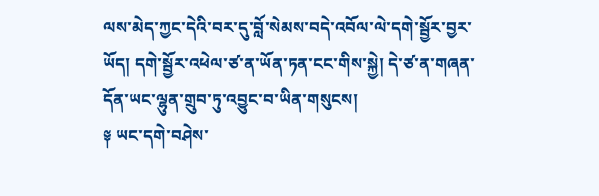ལས་མེད་ཀྱང་དེའི་བར་དུ་བློ་སེམས་བདེ་འབོལ་ལེ་དགེ་སྦྱོར་བྱར་ཡོད། དགེ་སྦྱོར་འཕེལ་ཙ་ན་ཡོན་ཏན་ངང་གིས་སྐྱེ། དེ་ཙ་ན་གཞན་དོན་ཡང་ལྷུན་གྲུབ་ཏུ་འབྱུང་བ་ཡིན་གསུངས།
༈ ཡང་དགེ་བཤེས་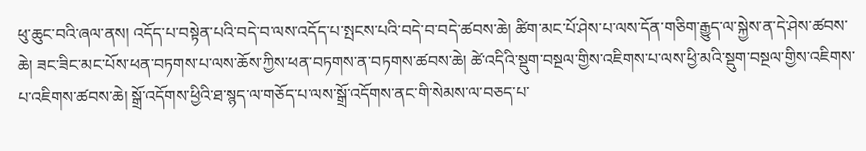ཕུ་ཆུང་བའི་ཞལ་ནས། འདོད་པ་བསྟེན་པའི་བདེ་བ་ལས་འདོད་པ་སྤངས་པའི་བདེ་བ་བདེ་ཚབས་ཆེ། ཚིག་མང་པོ་ཤེས་པ་ལས་དོན་གཅིག་རྒྱུད་ལ་སྐྱེས་ན་དེ་ཤེས་ཚབས་ཆེ། ཟང་ཟིང་མང་པོས་ཕན་བཏགས་པ་ལས་ཆོས་ཀྱིས་ཕན་བཏགས་ན་བཏགས་ཚབས་ཆེ། ཚེ་འདིའི་སྡུག་བསྔལ་གྱིས་འཇིགས་པ་ལས་ཕྱི་མའི་སྡུག་བསྔལ་གྱིས་འཇིགས་པ་འཇིགས་ཚབས་ཆེ། སྒྲོ་འདོགས་ཕྱིའི་ཐ་སྙད་ལ་གཅོད་པ་ལས་སྒྲོ་འདོགས་ནང་གི་སེམས་ལ་བཅད་པ་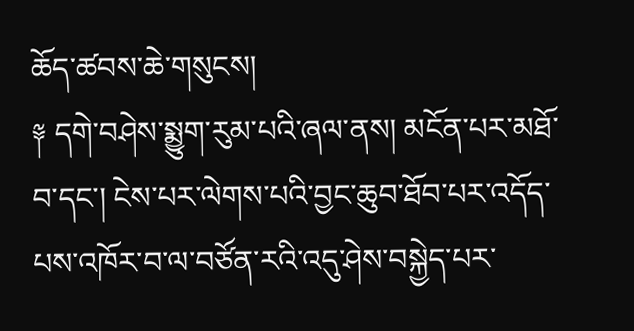ཆོད་ཚབས་ཆེ་གསུངས།
༈ དགེ་བཤེས་སྨྱུག་རུམ་པའི་ཞལ་ནས། མངོན་པར་མཐོ་བ་དང་། ངེས་པར་ལེགས་པའི་བྱང་ཆུབ་ཐོབ་པར་འདོད་པས་འཁོར་བ་ལ་བཙོན་རའི་འདུ་ཤེས་བསྐྱེད་པར་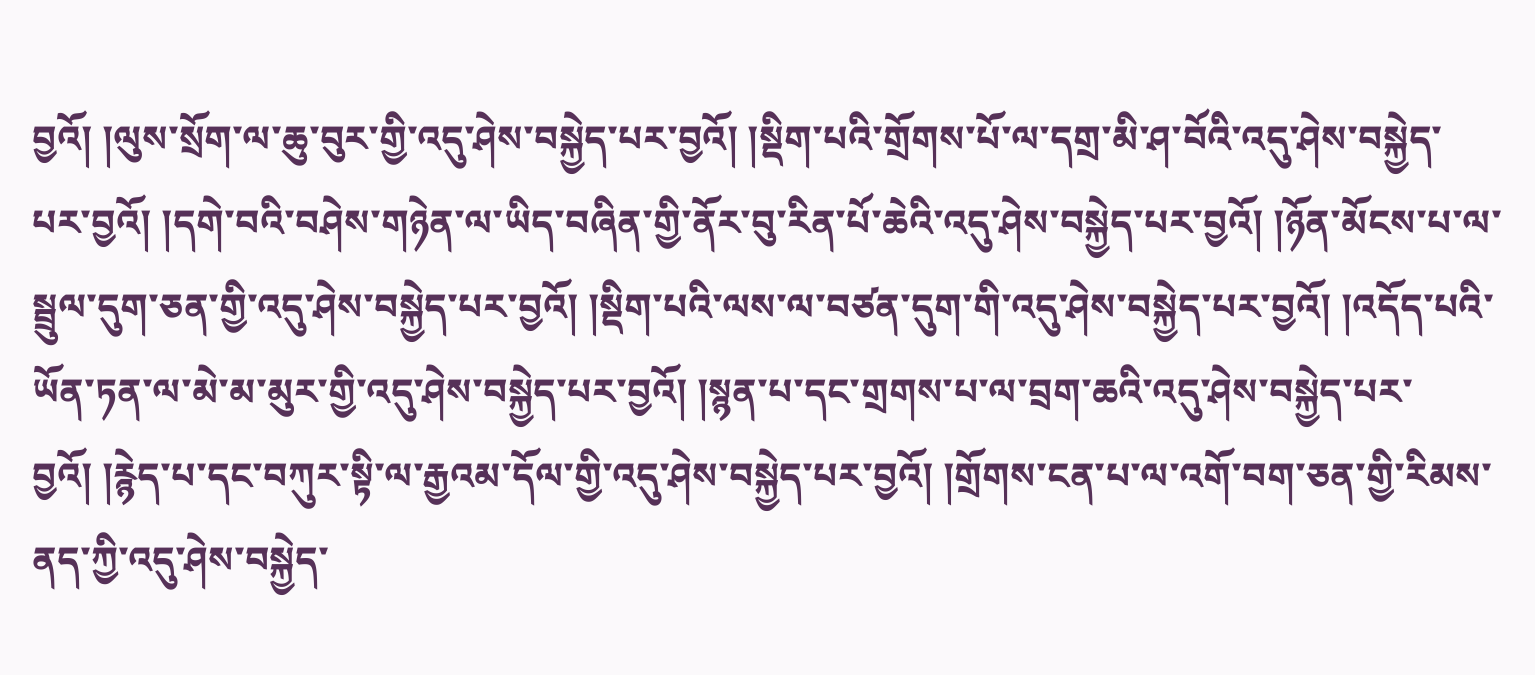བྱའོ། །ལུས་སྲོག་ལ་ཆུ་བུར་གྱི་འདུ་ཤེས་བསྐྱེད་པར་བྱའོ། །སྡིག་པའི་གྲོགས་པོ་ལ་དགྲ་མི་ཤ་བོའི་འདུ་ཤེས་བསྐྱེད་པར་བྱའོ། །དགེ་བའི་བཤེས་གཉེན་ལ་ཡིད་བཞིན་གྱི་ནོར་བུ་རིན་པོ་ཆེའི་འདུ་ཤེས་བསྐྱེད་པར་བྱའོ། །ཉོན་མོངས་པ་ལ་སྦྲུལ་དུག་ཅན་གྱི་འདུ་ཤེས་བསྐྱེད་པར་བྱའོ། །སྡིག་པའི་ལས་ལ་བཙན་དུག་གི་འདུ་ཤེས་བསྐྱེད་པར་བྱའོ། །འདོད་པའི་ཡོན་ཏན་ལ་མེ་མ་མུར་གྱི་འདུ་ཤེས་བསྐྱེད་པར་བྱའོ། །སྙན་པ་དང་གྲགས་པ་ལ་བྲག་ཆའི་འདུ་ཤེས་བསྐྱེད་པར་བྱའོ། །རྙེད་པ་དང་བཀུར་སྟི་ལ་རྒྱའམ་དོལ་གྱི་འདུ་ཤེས་བསྐྱེད་པར་བྱའོ། །གྲོགས་ངན་པ་ལ་འགོ་བག་ཅན་གྱི་རིམས་ནད་ཀྱི་འདུ་ཤེས་བསྐྱེད་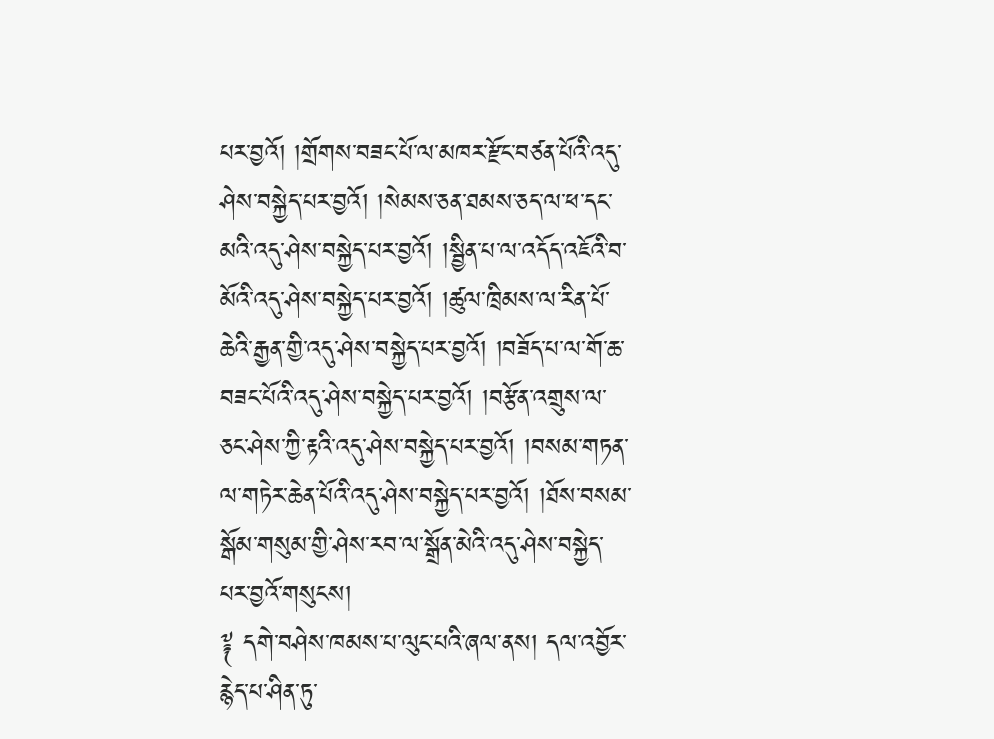པར་བྱའོ། །གྲོགས་བཟང་པོ་ལ་མཁར་རྫོང་བཙན་པོའི་འདུ་ཤེས་བསྐྱེད་པར་བྱའོ། །སེམས་ཅན་ཐམས་ཅད་ལ་ཕ་དང་མའི་འདུ་ཤེས་བསྐྱེད་པར་བྱའོ། །སྦྱིན་པ་ལ་འདོད་འཇོའི་བ་མོའི་འདུ་ཤེས་བསྐྱེད་པར་བྱའོ། །ཚུལ་ཁྲིམས་ལ་རིན་པོ་ཆེའི་རྒྱན་གྱི་འདུ་ཤེས་བསྐྱེད་པར་བྱའོ། །བཟོད་པ་ལ་གོ་ཆ་བཟང་པོའི་འདུ་ཤེས་བསྐྱེད་པར་བྱའོ། །བརྩོན་འགྲུས་ལ་ཅང་ཤེས་ཀྱི་རྟའི་འདུ་ཤེས་བསྐྱེད་པར་བྱའོ། །བསམ་གཏན་ལ་གཏེར་ཆེན་པོའི་འདུ་ཤེས་བསྐྱེད་པར་བྱའོ། །ཐོས་བསམ་སྒོམ་གསུམ་གྱི་ཤེས་རབ་ལ་སྒྲོན་མེའི་འདུ་ཤེས་བསྐྱེད་པར་བྱའོ་གསུངས།
༈ དགེ་བཤེས་ཁམས་པ་ལུང་པའི་ཞལ་ནས། དལ་འབྱོར་རྙེད་པ་ཤིན་ཏུ་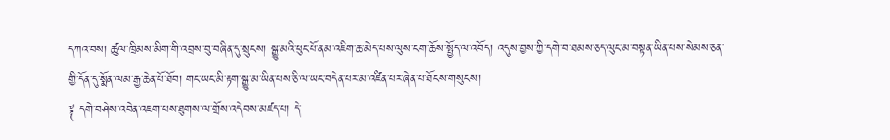དཀའ་བས། ཚུལ་ཁྲིམས་མིག་གི་འབྲས་བུ་བཞིན་དུ་སྲུངས། སྒྱུ་མའི་ཕུང་པོ་ནམ་འཇིག་ཆ་མེད་པས་ལུས་ངག་ཆོས་སྤྱོད་ལ་འབོད། འདུས་བྱས་ཀྱི་དགེ་བ་ཐམས་ཅད་ལུང་མ་བསྟན་ཡིན་པས་སེམས་ཅན་གྱི་དོན་དུ་སྨོན་ལམ་རྒྱ་ཆེན་པོ་ཐོབ། གང་ཡང་མི་རྟག་སྒྱུ་མ་ཡིན་པས་ཅི་ལ་ཡང་བདེན་པར་མ་འཛིན་པར་ཞེན་པ་ཐོངས་གསུངས།
༈ དགེ་བཤེས་འབེན་འཇག་པས་ཐུགས་ལ་གྲོས་འདེབས་མཛད་པ། དེ་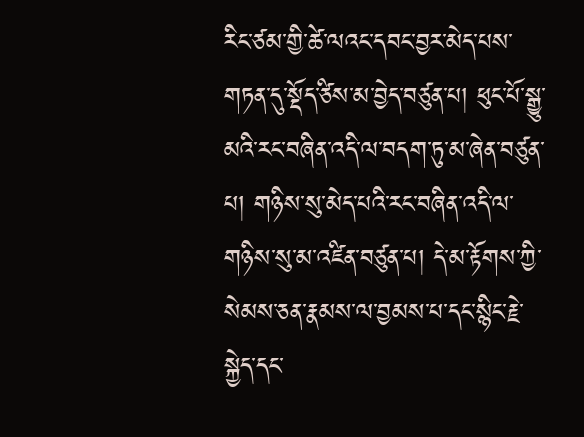རིང་ཙམ་གྱི་ཚེ་ལའང་དབང་བྱར་མེད་པས་གཏན་དུ་སྡོད་ཙིས་མ་བྱེད་བཙུན་པ། ཕུང་པོ་སྒྱུ་མའི་རང་བཞིན་འདི་ལ་བདག་ཏུ་མ་ཞེན་བཙུན་པ། གཉིས་སུ་མེད་པའི་རང་བཞིན་འདི་ལ་གཉིས་སུ་མ་འཛིན་བཙུན་པ། དེ་མ་རྟོགས་ཀྱི་སེམས་ཅན་རྣམས་ལ་བྱམས་པ་དང་སྙིང་རྗེ་སྐྱེད་དང་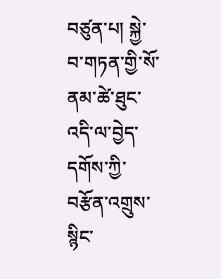བཙུན་པ། སྐྱེ་བ་གཏན་གྱི་སོ་ནམ་ཚེ་ཐུང་འདི་ལ་བྱེད་དགོས་ཀྱི་བརྩོན་འགྲུས་སྙིང་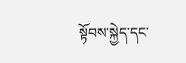སྟོབས་སྐྱེད་དང་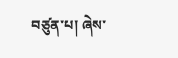བཙུན་པ། ཞེས་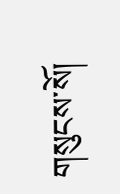གསུངས་སོ།